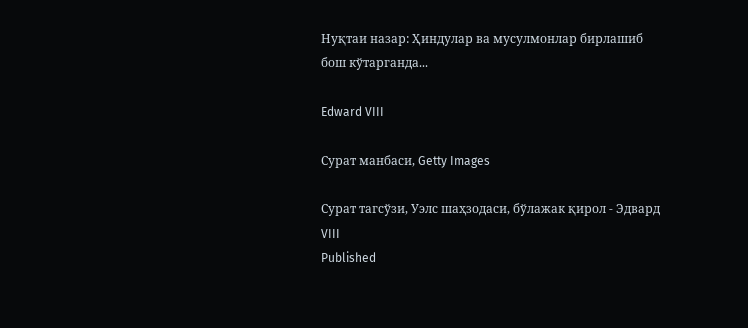Нуқтаи назар: Ҳиндулар ва мусулмонлар бирлашиб бош кўтарганда...

Edward VIII

Сурат манбаси, Getty Images

Сурат тагсўзи, Уэлс шаҳзодаси, бўлажак қирол - Эдвард VIII
Published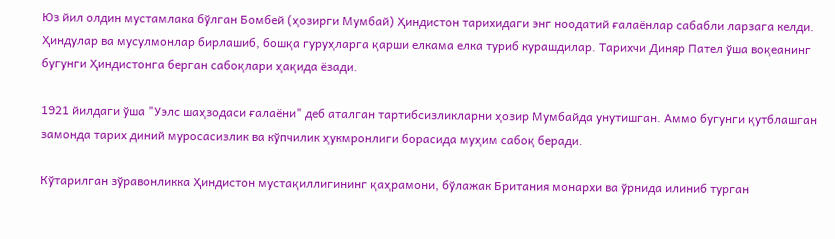Юз йил олдин мустамлака бўлган Бомбей (ҳозирги Мумбай) Ҳиндистон тарихидаги энг ноодатий ғалаёнлар сабабли ларзага келди. Ҳиндулар ва мусулмонлар бирлашиб, бошқа гуруҳларга қарши елкама елка туриб курашдилар. Тарихчи Диняр Пател ўша воқеанинг бугунги Ҳиндистонга берган сабоқлари ҳақида ёзади.

1921 йилдаги ўша "Уэлс шаҳзодаси ғалаёни" деб аталган тартибсизликларни ҳозир Мумбайда унутишган. Аммо бугунги қутблашган замонда тарих диний муросасизлик ва кўпчилик ҳукмронлиги борасида муҳим сабоқ беради.

Кўтарилган зўравонликка Ҳиндистон мустақиллигининг қаҳрамони, бўлажак Британия монархи ва ўрнида илиниб турган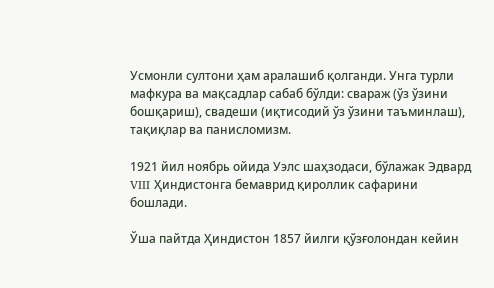Усмонли султони ҳам аралашиб қолганди. Унга турли мафкура ва мақсадлар сабаб бўлди: свараж (ўз ўзини бошқариш), свадеши (иқтисодий ўз ўзини таъминлаш), тақиқлар ва панисломизм.

1921 йил ноябрь ойида Уэлс шаҳзодаси, бўлажак Эдвард VIII Ҳиндистонга бемаврид қироллик сафарини бошлади.

Ўша пайтда Ҳиндистон 1857 йилги қўзғолондан кейин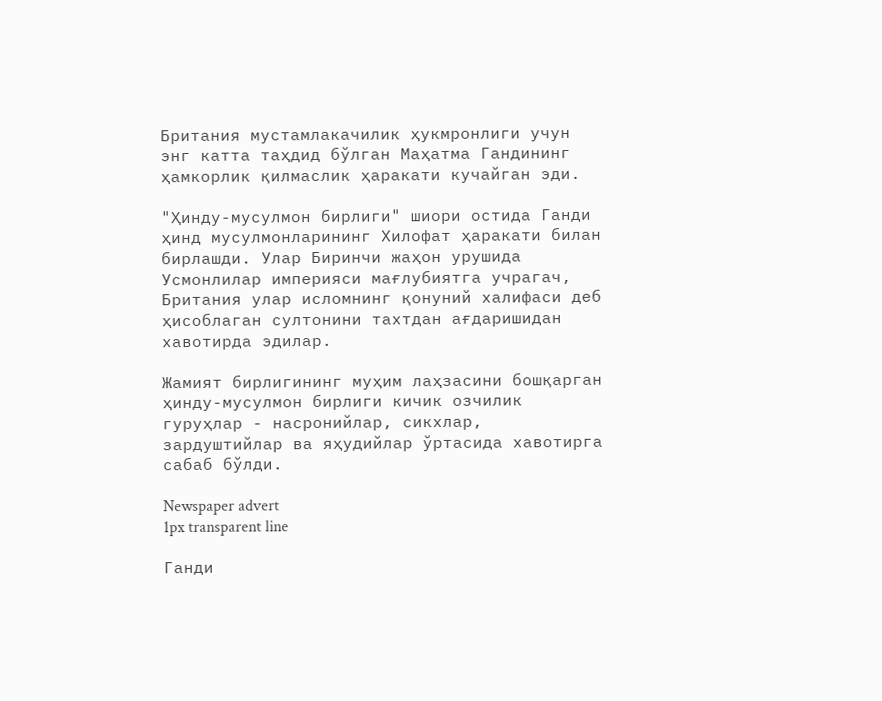Британия мустамлакачилик ҳукмронлиги учун энг катта таҳдид бўлган Маҳатма Гандининг ҳамкорлик қилмаслик ҳаракати кучайган эди.

"Ҳинду-мусулмон бирлиги" шиори остида Ганди ҳинд мусулмонларининг Хилофат ҳаракати билан бирлашди. Улар Биринчи жаҳон урушида Усмонлилар империяси мағлубиятга учрагач, Британия улар исломнинг қонуний халифаси деб ҳисоблаган султонини тахтдан ағдаришидан хавотирда эдилар.

Жамият бирлигининг муҳим лаҳзасини бошқарган ҳинду-мусулмон бирлиги кичик озчилик гуруҳлар - насронийлар, сикхлар, зардуштийлар ва яҳудийлар ўртасида хавотирга сабаб бўлди.

Newspaper advert
1px transparent line

Ганди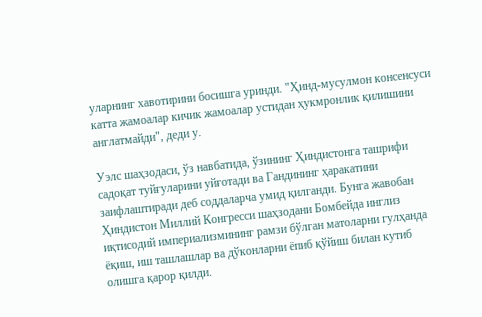уларнинг хавотирини босишга уринди. "Ҳинд-мусулмон консенсуси катта жамоалар кичик жамоалар устидан ҳукмронлик қилишини англатмайди", деди у.

Уэлс шаҳзодаси, ўз навбатида, ўзининг Ҳиндистонга ташрифи садоқат туйғуларини уйғотади ва Гандининг ҳаракатини заифлаштиради деб соддаларча умид қилганди. Бунга жавобан Ҳиндистон Миллий Конгресси шаҳзодани Бомбейда инглиз иқтисодий империализмининг рамзи бўлган матоларни гулҳанда ёқиш, иш ташлашлар ва дўконларни ёпиб қўйиш билан кутиб олишга қарор қилди.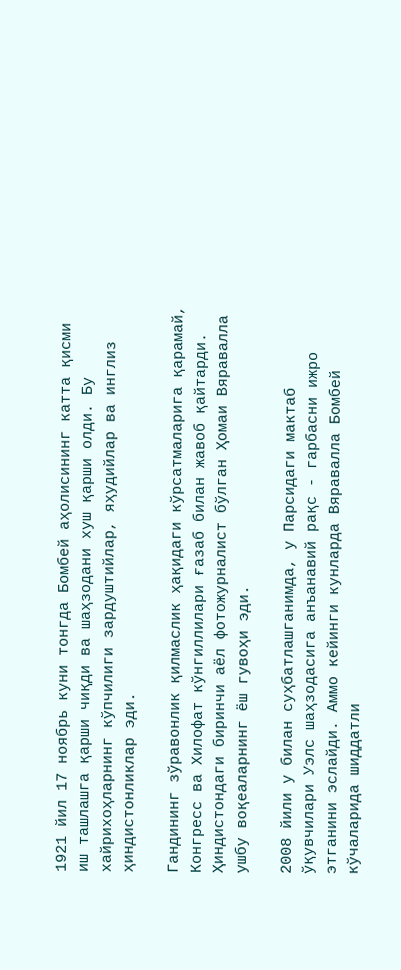1921 йил 17 ноябрь куни тонгда Бомбей аҳолисининг катта қисми иш ташлашга қарши чиқди ва шаҳзодани хуш қарши олди. Бу хайрихоҳларнинг кўпчилиги зардуштийлар, яҳудийлар ва инглиз ҳиндистонликлар эди.

Гандининг зўравонлик қилмаслик ҳақидаги кўрсатмаларига қарамай, Конгресс ва Хилофат кўнгиллилари ғазаб билан жавоб қайтарди. Ҳиндистондаги биринчи аёл фотожурналист бўлган Ҳомаи Вяравалла ушбу воқеаларнинг ёш гувоҳи эди.

2008 йили у билан суҳбатлашганимда, у Парсидаги мактаб ўқувчилари Уэлс шаҳзодасига анъанавий рақс - гарбасни ижро этганини эслайди. Аммо кейинги кунларда Вяравалла Бомбей кўчаларида шиддатли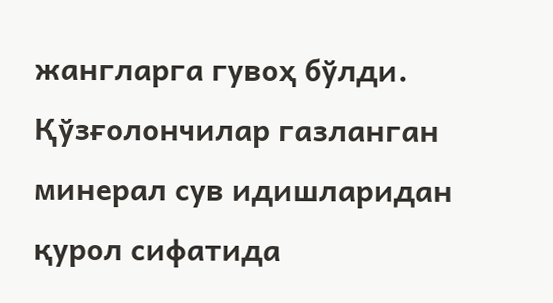жангларга гувоҳ бўлди. Қўзғолончилар газланган минерал сув идишларидан қурол сифатида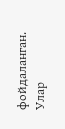фойдаланган. Улар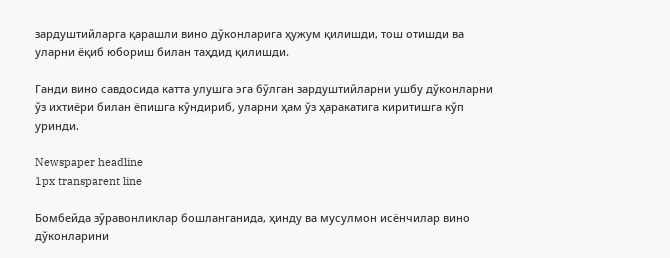зардуштийларга қарашли вино дўконларига ҳужум қилишди, тош отишди ва уларни ёқиб юбориш билан таҳдид қилишди.

Ганди вино савдосида катта улушга эга бўлган зардуштийларни ушбу дўконларни ўз ихтиёри билан ёпишга кўндириб, уларни ҳам ўз ҳаракатига киритишга кўп уринди.

Newspaper headline
1px transparent line

Бомбейда зўравонликлар бошланганида, ҳинду ва мусулмон исёнчилар вино дўконларини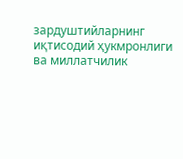зардуштийларнинг иқтисодий ҳукмронлиги ва миллатчилик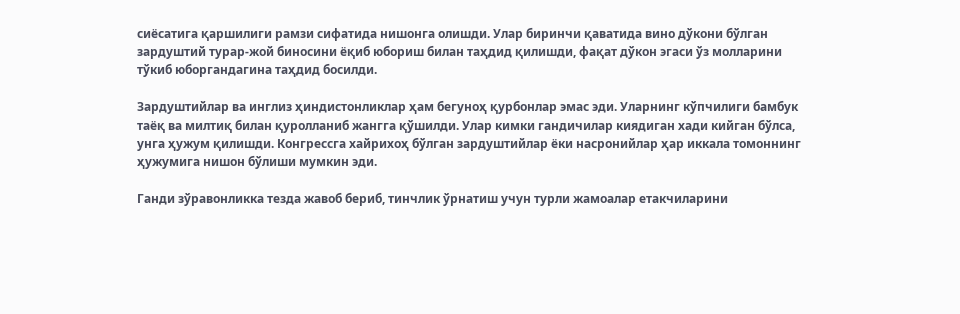сиёсатига қаршилиги рамзи сифатида нишонга олишди. Улар биринчи қаватида вино дўкони бўлган зардуштий турар-жой биносини ёқиб юбориш билан таҳдид қилишди, фақат дўкон эгаси ўз молларини тўкиб юборгандагина таҳдид босилди.

Зардуштийлар ва инглиз ҳиндистонликлар ҳам бегуноҳ қурбонлар эмас эди. Уларнинг кўпчилиги бамбук таёқ ва милтиқ билан қуролланиб жангга қўшилди. Улар кимки гандичилар киядиган хади кийган бўлса, унга ҳужум қилишди. Конгрессга хайрихоҳ бўлган зардуштийлар ёки насронийлар ҳар иккала томоннинг ҳужумига нишон бўлиши мумкин эди.

Ганди зўравонликка тезда жавоб бериб, тинчлик ўрнатиш учун турли жамоалар етакчиларини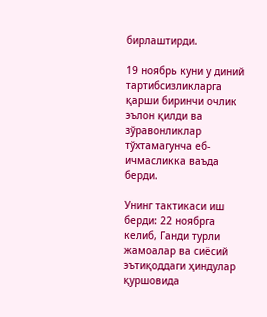бирлаштирди.

19 ноябрь куни у диний тартибсизликларга қарши биринчи очлик эълон қилди ва зўравонликлар тўхтамагунча еб-ичмасликка ваъда берди.

Унинг тактикаси иш берди: 22 ноябрга келиб, Ганди турли жамоалар ва сиёсий эътиқоддаги ҳиндулар қуршовида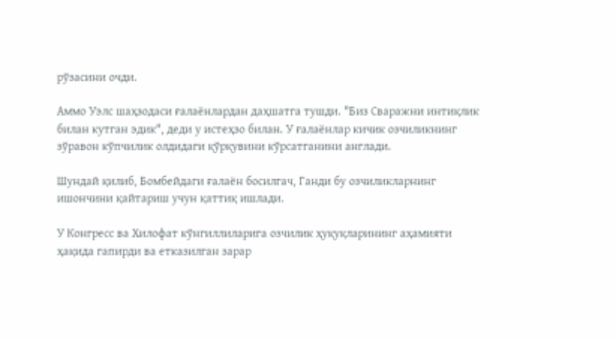рўзасини очди.

Аммо Уэлс шаҳзодаси ғалаёнлардан даҳшатга тушди. "Биз Сваражни интиқлик билан кутган эдик", деди у истеҳзо билан. У ғалаёнлар кичик озчиликнинг зўравон кўпчилик олдидаги қўрқувини кўрсатганини англади.

Шундай қилиб, Бомбейдаги ғалаён босилгач, Ганди бу озчиликларнинг ишончини қайтариш учун қаттиқ ишлади.

У Конгресс ва Хилофат кўнгиллиларига озчилик ҳуқуқларининг аҳамияти ҳақида гапирди ва етказилган зарар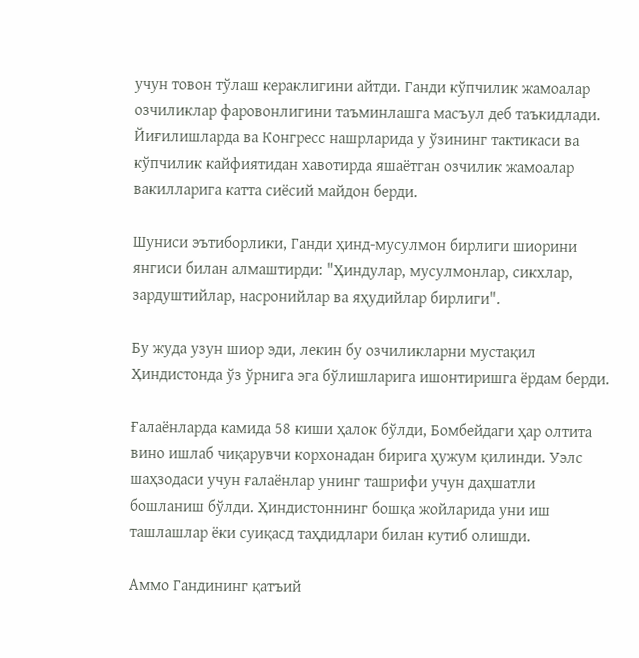учун товон тўлаш кераклигини айтди. Ганди кўпчилик жамоалар озчиликлар фаровонлигини таъминлашга масъул деб таъкидлади. Йиғилишларда ва Конгресс нашрларида у ўзининг тактикаси ва кўпчилик кайфиятидан хавотирда яшаётган озчилик жамоалар вакилларига катта сиёсий майдон берди.

Шуниси эътиборлики, Ганди ҳинд-мусулмон бирлиги шиорини янгиси билан алмаштирди: "Ҳиндулар, мусулмонлар, сикхлар, зардуштийлар, насронийлар ва яҳудийлар бирлиги".

Бу жуда узун шиор эди, лекин бу озчиликларни мустақил Ҳиндистонда ўз ўрнига эга бўлишларига ишонтиришга ёрдам берди.

Ғалаёнларда камида 58 киши ҳалок бўлди, Бомбейдаги ҳар олтита вино ишлаб чиқарувчи корхонадан бирига ҳужум қилинди. Уэлс шаҳзодаси учун ғалаёнлар унинг ташрифи учун даҳшатли бошланиш бўлди. Ҳиндистоннинг бошқа жойларида уни иш ташлашлар ёки суиқасд таҳдидлари билан кутиб олишди.

Аммо Гандининг қатъий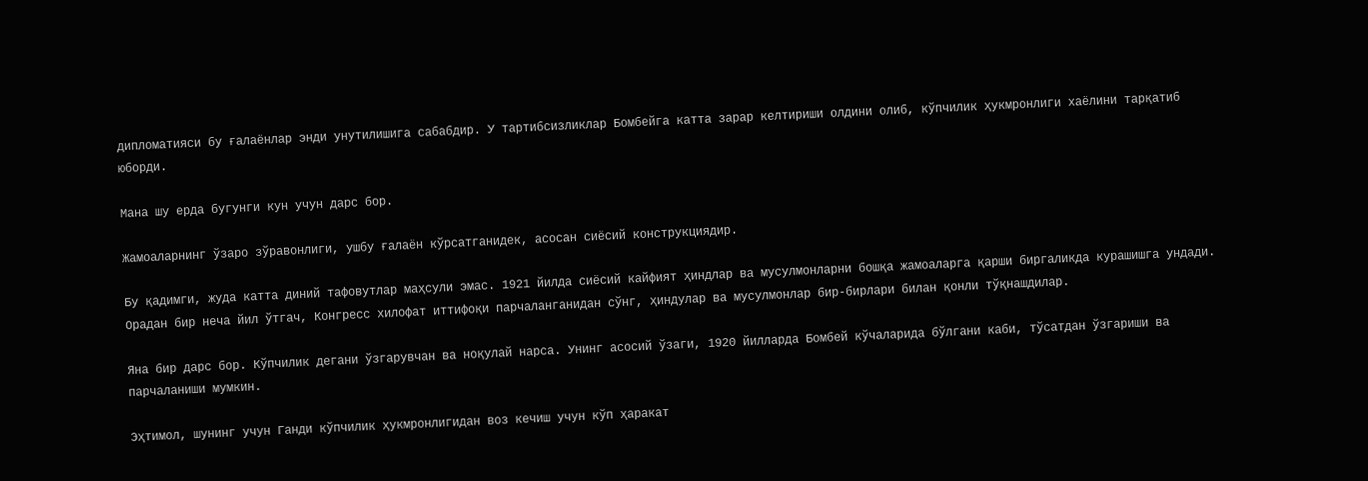дипломатияси бу ғалаёнлар энди унутилишига сабабдир. У тартибсизликлар Бомбейга катта зарар келтириши олдини олиб, кўпчилик ҳукмронлиги хаёлини тарқатиб юборди.

Мана шу ерда бугунги кун учун дарс бор.

Жамоаларнинг ўзаро зўравонлиги, ушбу ғалаён кўрсатганидек, асосан сиёсий конструкциядир.

Бу қадимги, жуда катта диний тафовутлар маҳсули эмас. 1921 йилда сиёсий кайфият ҳиндлар ва мусулмонларни бошқа жамоаларга қарши биргаликда курашишга ундади. Орадан бир неча йил ўтгач, Конгресс хилофат иттифоқи парчаланганидан сўнг, ҳиндулар ва мусулмонлар бир-бирлари билан қонли тўқнашдилар.

Яна бир дарс бор. Кўпчилик дегани ўзгарувчан ва ноқулай нарса. Унинг асосий ўзаги, 1920 йилларда Бомбей кўчаларида бўлгани каби, тўсатдан ўзгариши ва парчаланиши мумкин.

Эҳтимол, шунинг учун Ганди кўпчилик ҳукмронлигидан воз кечиш учун кўп ҳаракат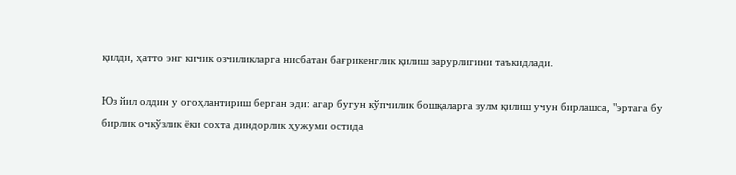қилди, ҳатто энг кичик озчиликларга нисбатан бағрикенглик қилиш зарурлигини таъкидлади.

Юз йил олдин у огоҳлантириш берган эди: агар бугун кўпчилик бошқаларга зулм қилиш учун бирлашса, "эртага бу бирлик очкўзлик ёки сохта диндорлик ҳужуми остида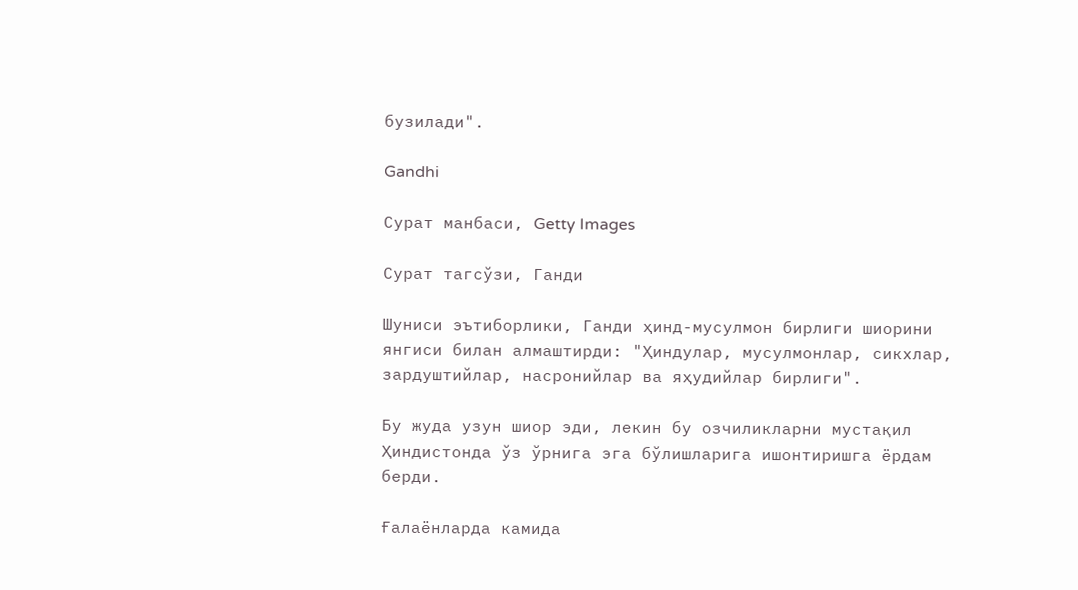бузилади".

Gandhi

Сурат манбаси, Getty Images

Сурат тагсўзи, Ганди

Шуниси эътиборлики, Ганди ҳинд-мусулмон бирлиги шиорини янгиси билан алмаштирди: "Ҳиндулар, мусулмонлар, сикхлар, зардуштийлар, насронийлар ва яҳудийлар бирлиги".

Бу жуда узун шиор эди, лекин бу озчиликларни мустақил Ҳиндистонда ўз ўрнига эга бўлишларига ишонтиришга ёрдам берди.

Ғалаёнларда камида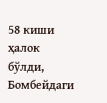58 киши ҳалок бўлди, Бомбейдаги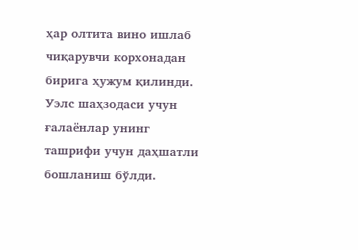ҳар олтита вино ишлаб чиқарувчи корхонадан бирига ҳужум қилинди. Уэлс шаҳзодаси учун ғалаёнлар унинг ташрифи учун даҳшатли бошланиш бўлди.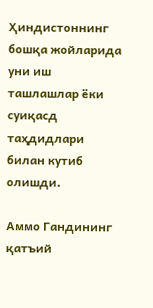Ҳиндистоннинг бошқа жойларида уни иш ташлашлар ёки суиқасд таҳдидлари билан кутиб олишди.

Аммо Гандининг қатъий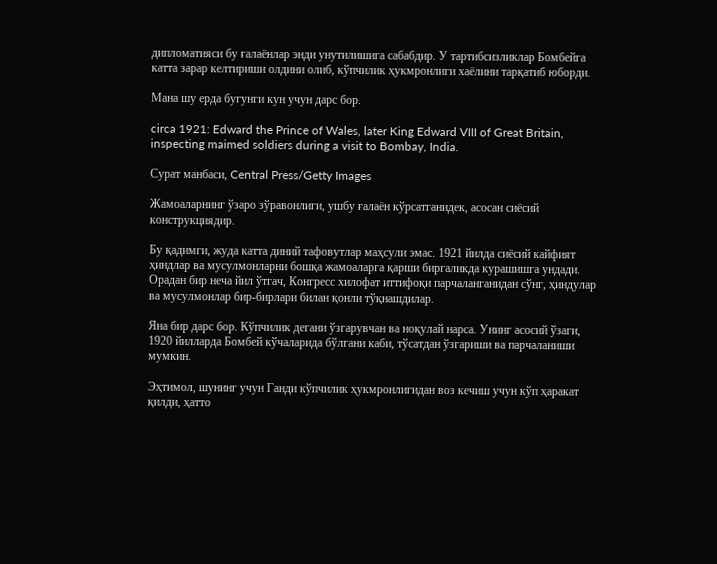дипломатияси бу ғалаёнлар энди унутилишига сабабдир. У тартибсизликлар Бомбейга катта зарар келтириши олдини олиб, кўпчилик ҳукмронлиги хаёлини тарқатиб юборди.

Мана шу ерда бугунги кун учун дарс бор.

circa 1921: Edward the Prince of Wales, later King Edward VIII of Great Britain, inspecting maimed soldiers during a visit to Bombay, India.

Сурат манбаси, Central Press/Getty Images

Жамоаларнинг ўзаро зўравонлиги, ушбу ғалаён кўрсатганидек, асосан сиёсий конструкциядир.

Бу қадимги, жуда катта диний тафовутлар маҳсули эмас. 1921 йилда сиёсий кайфият ҳиндлар ва мусулмонларни бошқа жамоаларга қарши биргаликда курашишга ундади. Орадан бир неча йил ўтгач, Конгресс хилофат иттифоқи парчаланганидан сўнг, ҳиндулар ва мусулмонлар бир-бирлари билан қонли тўқнашдилар.

Яна бир дарс бор. Кўпчилик дегани ўзгарувчан ва ноқулай нарса. Унинг асосий ўзаги, 1920 йилларда Бомбей кўчаларида бўлгани каби, тўсатдан ўзгариши ва парчаланиши мумкин.

Эҳтимол, шунинг учун Ганди кўпчилик ҳукмронлигидан воз кечиш учун кўп ҳаракат қилди, ҳатто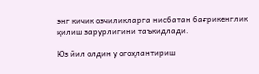энг кичик озчиликларга нисбатан бағрикенглик қилиш зарурлигини таъкидлади.

Юз йил олдин у огоҳлантириш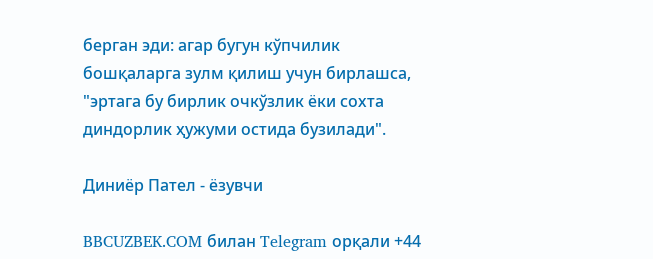берган эди: агар бугун кўпчилик бошқаларга зулм қилиш учун бирлашса, "эртага бу бирлик очкўзлик ёки сохта диндорлик ҳужуми остида бузилади".

Диниёр Пател - ёзувчи

BBCUZBEK.COM билан Telegram орқали +44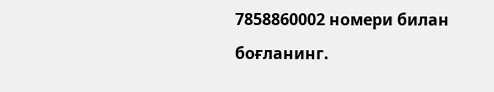7858860002 номери билан боғланинг.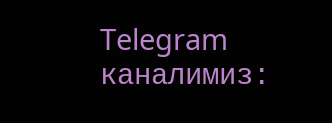Telegram каналимиз: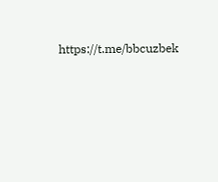https://t.me/bbcuzbek